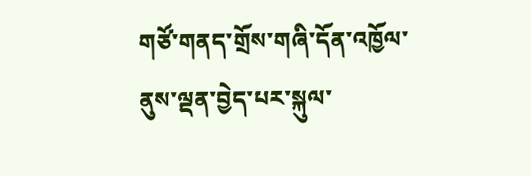གཙོ་གནད་གྲོས་གཞི་དོན་འཁྱོལ་ནུས་ལྡན་བྱེད་པར་སྐུལ་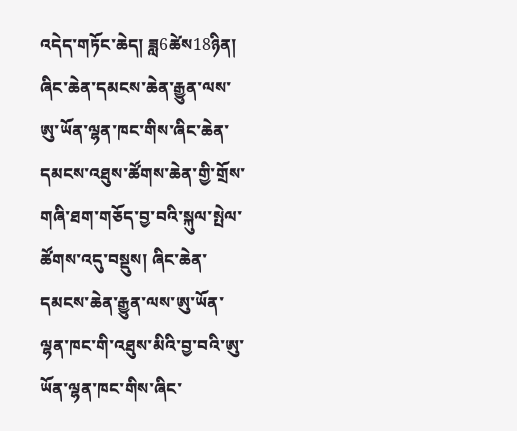འདེད་གཏོང་ཆེད། ཟླ6ཚེས18ཉིན། ཞིང་ཆེན་དམངས་ཆེན་རྒྱུན་ལས་ཨུ་ཡོན་ལྷན་ཁང་གིས་ཞིང་ཆེན་དམངས་འཐུས་ཚོགས་ཆེན་གྱི་གྲོས་གཞི་ཐག་གཅོད་བྱ་བའི་སྐུལ་སྤེལ་ཚོགས་འདུ་བསྡུས། ཞིང་ཆེན་དམངས་ཆེན་རྒྱུན་ལས་ཨུ་ཡོན་ལྷན་ཁང་གི་འཐུས་མིའི་བྱ་བའི་ཨུ་ཡོན་ལྷན་ཁང་གིས་ཞིང་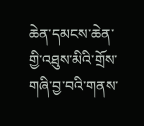ཆེན་དམངས་ཆེན་གྱི་འཐུས་མིའི་གྲོས་གཞི་བྱ་བའི་གནས་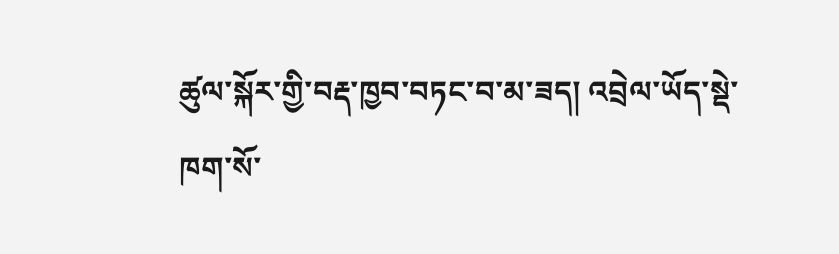ཚུལ་སྐོར་གྱི་བརྡ་ཁྱབ་བཏང་བ་མ་ཟད། འབྲེལ་ཡོད་སྡེ་ཁག་སོ་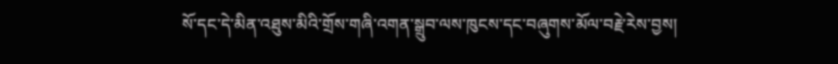སོ་དང་དེ་མིན་འཐུས་མིའི་གྲོས་གཞི་འགན་སྒྲུབ་ལས་ཁུངས་དང་བཞུགས་མོལ་བརྗེ་རེས་བྱས།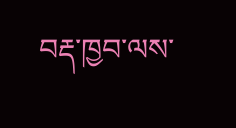བརྡ་ཁྱབ་ལས་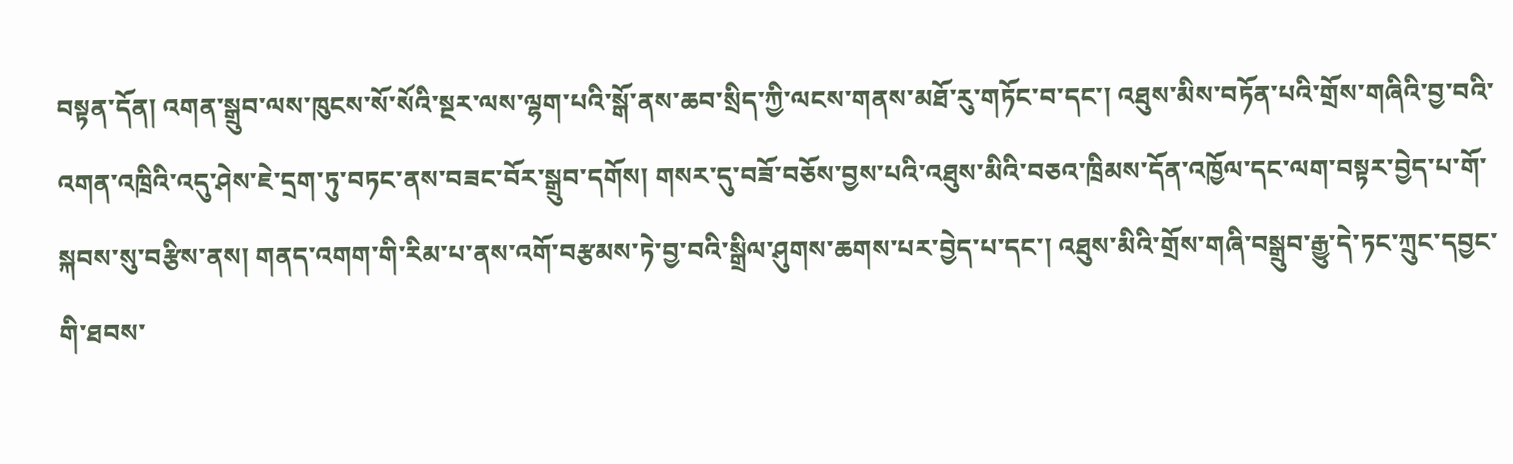བསྟན་དོན། འགན་སྒྲུབ་ལས་ཁུངས་སོ་སོའི་སྔར་ལས་ལྷག་པའི་སྒོ་ནས་ཆབ་སྲིད་ཀྱི་ལངས་གནས་མཐོ་རུ་གཏོང་བ་དང་། འཐུས་མིས་བཏོན་པའི་གྲོས་གཞིའི་བྱ་བའི་འགན་འཁྲིའི་འདུ་ཤེས་ཇེ་དྲག་ཏུ་བཏང་ནས་བཟང་བོར་སྒྲུབ་དགོས། གསར་དུ་བཟོ་བཅོས་བྱས་པའི་འཐུས་མིའི་བཅའ་ཁྲིམས་དོན་འཁྱོལ་དང་ལག་བསྟར་བྱེད་པ་གོ་སྐབས་སུ་བརྩིས་ནས། གནད་འགག་གི་རིམ་པ་ནས་འགོ་བརྩམས་ཏེ་བྱ་བའི་སྒྲིལ་ཤུགས་ཆགས་པར་བྱེད་པ་དང་། འཐུས་མིའི་གྲོས་གཞི་བསྒྲུབ་རྒྱུ་དེ་ཏང་ཀྲུང་དབྱང་གི་ཐབས་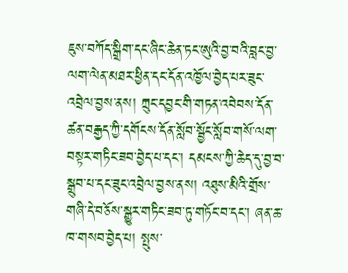ཇུས་བཀོད་སྒྲིག་དང་ཞིང་ཆེན་ཏང་ཨུའི་བྱ་བའི་བླང་བྱ་ལག་ལེན་མཐར་ཕྱིན་དང་དོན་འཁྱོལ་བྱེད་པར་ཟུང་འབྲེལ་བྱས་ནས། ཀྲུང་དབྱང་གི་གཏན་འབེབས་དོན་ཚན་བརྒྱད་ཀྱི་དགོངས་དོན་སློབ་སྦྱོང་སློབ་གསོ་ལག་བསྟར་གཏིང་ཟབ་བྱེད་པ་དང་། དམངས་ཀྱི་ཆེད་དུ་བྱ་བ་སྒྲུབ་པ་དང་ཟུང་འབྲེལ་བྱས་ནས། འཐུས་མིའི་གྲོས་གཞི་དེ་བཅོས་སྒྱུར་གཏིང་ཟབ་ཏུ་གཏོང་བ་དང་། ཞན་ཆ་ཁ་གསབ་བྱེད་པ། སྤུས་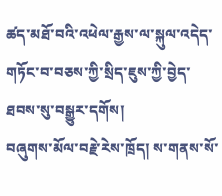ཚད་མཐོ་བའི་འཕེལ་རྒྱས་ལ་སྐུལ་འདེད་གཏོང་བ་བཅས་ཀྱི་སྲིད་ཇུས་ཀྱི་བྱེད་ཐབས་སུ་བསྒྱུར་དགོས།
བཞུགས་མོལ་བརྗེ་རེས་ཁྲོད། ས་གནས་སོ་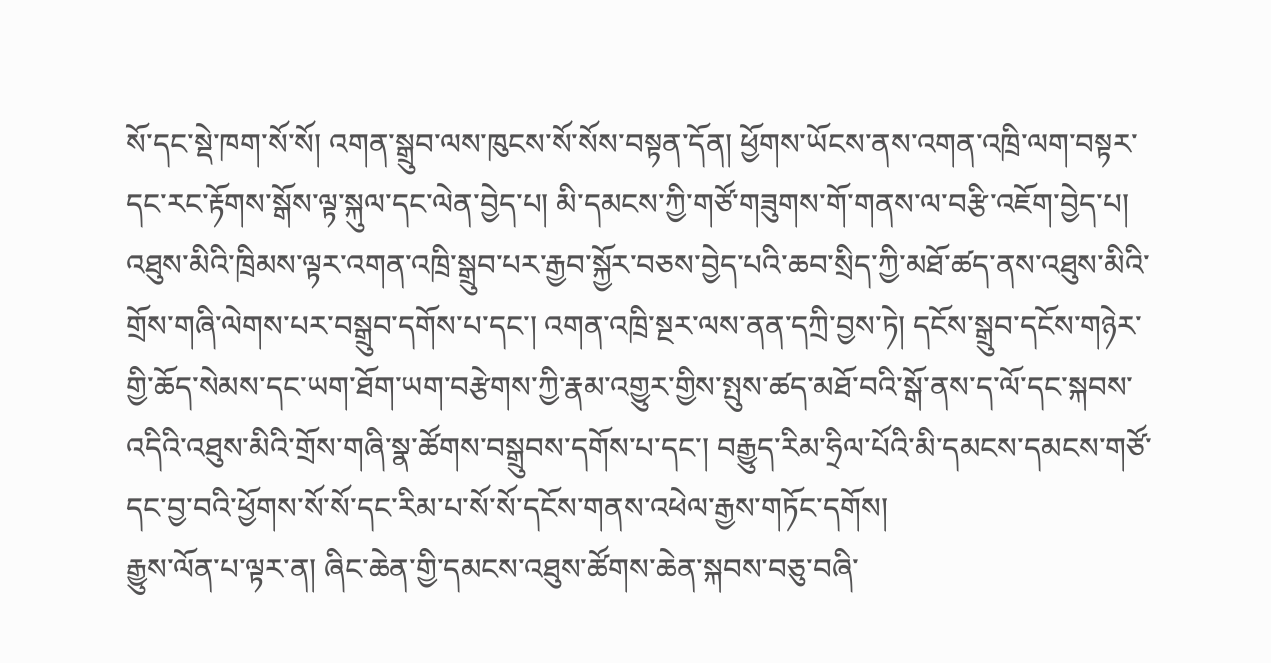སོ་དང་སྡེ་ཁག་སོ་སོ། འགན་སྒྲུབ་ལས་ཁུངས་སོ་སོས་བསྟན་དོན། ཕྱོགས་ཡོངས་ནས་འགན་འཁྲི་ལག་བསྟར་དང་རང་རྟོགས་སྒོས་ལྟ་སྐུལ་དང་ལེན་བྱེད་པ། མི་དམངས་ཀྱི་གཙོ་གཟུགས་གོ་གནས་ལ་བརྩི་འཇོག་བྱེད་པ། འཐུས་མིའི་ཁྲིམས་ལྟར་འགན་འཁྲི་སྒྲུབ་པར་རྒྱབ་སྐྱོར་བཅས་བྱེད་པའི་ཆབ་སྲིད་ཀྱི་མཐོ་ཚད་ནས་འཐུས་མིའི་གྲོས་གཞི་ལེགས་པར་བསྒྲུབ་དགོས་པ་དང་། འགན་འཁྲི་སྔར་ལས་ནན་དཀྲི་བྱས་ཏེ། དངོས་སྒྲུབ་དངོས་གཉེར་གྱི་ཆོད་སེམས་དང་ཡག་ཐོག་ཡག་བརྩེགས་ཀྱི་རྣམ་འགྱུར་གྱིས་སྤུས་ཚད་མཐོ་བའི་སྒོ་ནས་ད་ལོ་དང་སྐབས་འདིའི་འཐུས་མིའི་གྲོས་གཞི་སྣ་ཚོགས་བསྒྲུབས་དགོས་པ་དང་། བརྒྱུད་རིམ་ཧྲིལ་པོའི་མི་དམངས་དམངས་གཙོ་དང་བྱ་བའི་ཕྱོགས་སོ་སོ་དང་རིམ་པ་སོ་སོ་དངོས་གནས་འཕེལ་རྒྱས་གཏོང་དགོས།
རྒྱུས་ལོན་པ་ལྟར་ན། ཞིང་ཆེན་གྱི་དམངས་འཐུས་ཚོགས་ཆེན་སྐབས་བཅུ་བཞི་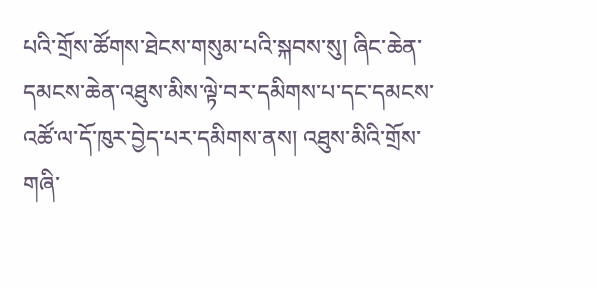པའི་གྲོས་ཚོགས་ཐེངས་གསུམ་པའི་སྐབས་སུ། ཞིང་ཆེན་དམངས་ཆེན་འཐུས་མིས་ལྟེ་བར་དམིགས་པ་དང་དམངས་འཚོ་ལ་དོ་ཁུར་བྱེད་པར་དམིགས་ནས། འཐུས་མིའི་གྲོས་གཞི་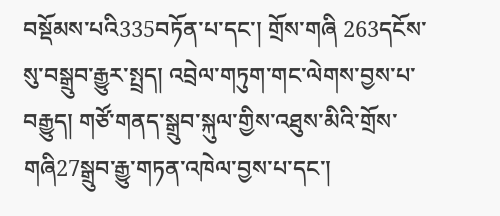བསྡོམས་པའི335བཏོན་པ་དང་། གྲོས་གཞི 263དངོས་སུ་བསྒྲུབ་རྒྱུར་སྤྲད། འབྲེལ་གཏུག་གང་ལེགས་བྱས་པ་བརྒྱུད། གཙོ་གནད་སྒྲུབ་སྐུལ་གྱིས་འཐུས་མིའི་གྲོས་གཞི27སྒྲུབ་རྒྱུ་གཏན་འཁེལ་བྱས་པ་དང་།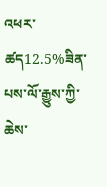འཕར་ཚད12.5%ཟིན་པས་ལོ་རྒྱུས་ཀྱི་ཆེས་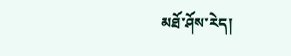མཐོ་ཤོས་རེད།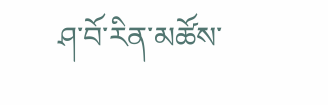ཤ་བོ་རིན་མཚོས་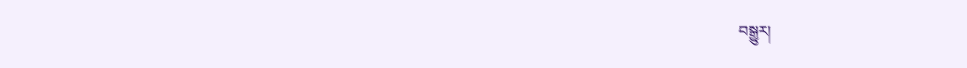བསྒྱུར།